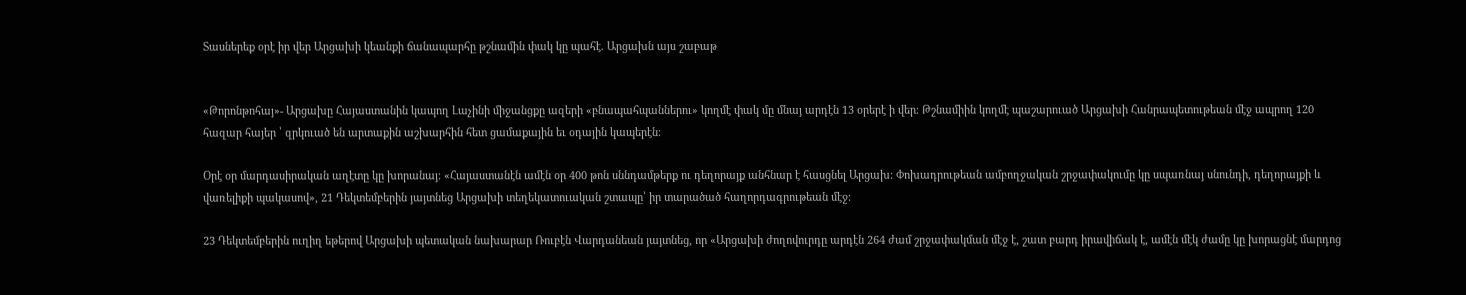Տասներեք օրէ իր վեր Արցախի կեանքի ճանապարհը թշնամին փակ կը պահէ. Արցախն այս շաբաթ


«Թորոնթոհայ»- Արցախը Հայաստանին կապող Լաչինի միջանցքը ազերի «բնապահպաններու» կողմէ փակ մը մնայ արդէն 13 օրերէ ի վեր։ Թշնամիին կողմէ պաշարուած Արցախի Հանրապետութեան մէջ ապրող 120 հազար հայեր ՝ զրկուած են արտաքին աշխարհին հետ ցամաքային եւ օդային կապերէն։

Օրէ օր մարդասիրական աղէտը կը խորանայ։ «Հայաստանէն ամէն օր 400 թոն սննդամթերք ու դեղորայք անհնար է հասցնել Արցախ: Փոխադրութեան ամբողջական շրջափակումը կը սպառնայ սնունդի, դեղորայքի և վառելիքի պակասով», 21 Դեկտեմբերին յայտնեց Արցախի տեղեկատուական շտապը՝ իր տարածած հաղորդագրութեան մէջ։

23 Դեկտեմբերին ուղիղ եթերով Արցախի պետական նախարար Ռուբէն Վարդանեան յայտնեց, որ «Արցախի ժողովուրդը արդէն 264 ժամ շրջափակման մէջ է, շատ բարդ իրավիճակ է, ամէն մէկ ժամը կը խորացնէ մարդոց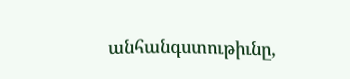անհանգստութիւնը,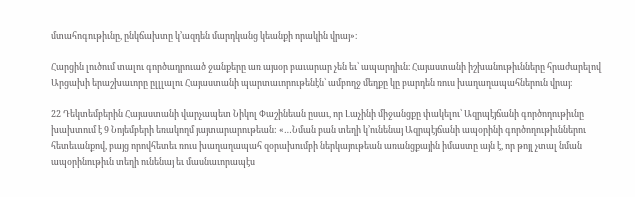մտահոգութիւնը, ընկճախտը կ’ազդեն մարդկանց կեանքի որակին վրայ»։

Հարցին լուծում տալու գործադրուած ջանքերը առ այսօր բաւարար չեն եւ՝ ապարդիւն։ Հայաստանի իշխանութիւնները հրաժարելով Արցախի երաշխաւորը ըլլլալու Հայաստանի պարտաւորութենէն՝ ամբողջ մեղքը կը բարդեն ռուս խաղաղապահներուն վրայ։

22 Դեկտեմբերին Հայաստանի վարչապետ Նիկոլ Փաշինեան ըսաւ, որ Լաչինի միջանցքը փակելու՝ Ազրպէյճանի գործողութիւնը խախտում է 9 Նոյեմբերի եռակողմ յայտարարութեան: «…Նման բան տեղի կ’ունենայ Ազրպէյճանի ապօրինի գործողութիւններու հետեւանքով, բայց որովհետեւ ռուս խաղաղապահ զօրախումբի ներկայութեան առանցքային իմաստը այն է, որ թոյլ չտալ նման ապօրինութիւն տեղի ունենայ եւ մասնաւորապէս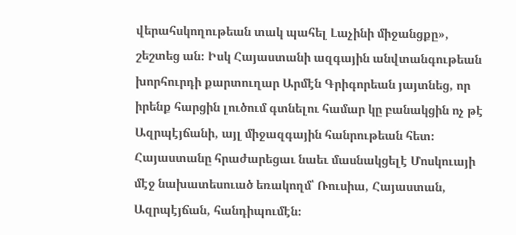վերահսկողութեան տակ պահել Լաչինի միջանցքը», շեշտեց ան։ Իսկ Հայաստանի ազգային անվտանգութեան խորհուրդի քարտուղար Արմէն Գրիգորեան յայտնեց, որ իրենք հարցին լուծում գտնելու համար կը բանակցին ոչ թէ Ազրպէյճանի, այլ միջազգային հանրութեան հետ։ Հայաստանը հրաժարեցաւ նաեւ մասնակցելէ Մոսկուայի մէջ նախատեսուած եռակողմ՝ Ռուսիա, Հայաստան, Ազրպէյճան, հանդիպումէն։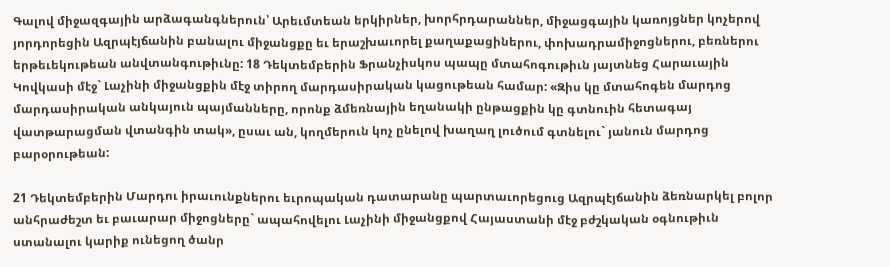Գալով միջազգային արձագանգներուն՝ Արեւմտեան երկիրներ, խորհրդարաններ, միջացգային կառոյցներ կոչերով յորդորեցին Ազրպէյճանին բանալու միջանցքը եւ երաշխաւորել քաղաքացիներու, փոխադրամիջոցներու, բեռներու երթեւեկութեան անվտանգութիւնը: 18 Դեկտեմբերին Ֆրանչիսկոս պապը մտահոգութիւն յայտնեց Հարաւային Կովկասի մէջ` Լաչինի միջանցքին մէջ տիրող մարդասիրական կացութեան համար: «Զիս կը մտահոգեն մարդոց մարդասիրական անկայուն պայմանները, որոնք ձմեռնային եղանակի ընթացքին կը գտնուին հետագայ վատթարացման վտանգին տակ», ըսաւ ան, կողմերուն կոչ ընելով խաղաղ լուծում գտնելու` յանուն մարդոց բարօրութեան:

21 Դեկտեմբերին Մարդու իրաւունքներու եւրոպական դատարանը պարտաւորեցուց Ազրպէյճանին ձեռնարկել բոլոր անհրաժեշտ եւ բաւարար միջոցները` ապահովելու Լաչինի միջանցքով Հայաստանի մէջ բժշկական օգնութիւն ստանալու կարիք ունեցող ծանր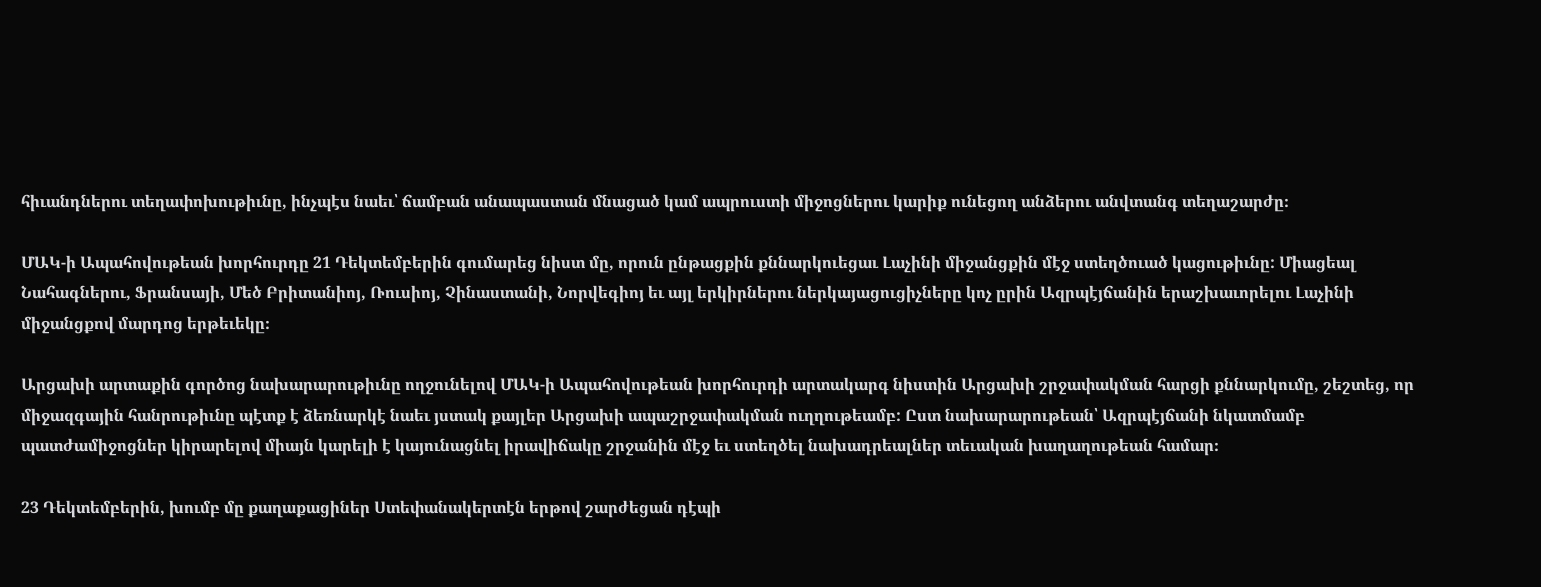հիւանդներու տեղափոխութիւնը, ինչպէս նաեւ՝ ճամբան անապաստան մնացած կամ ապրուստի միջոցներու կարիք ունեցող անձերու անվտանգ տեղաշարժը։

ՄԱԿ-ի Ապահովութեան խորհուրդը 21 Դեկտեմբերին գումարեց նիստ մը, որուն ընթացքին քննարկուեցաւ Լաչինի միջանցքին մէջ ստեղծուած կացութիւնը: Միացեալ Նահագներու, Ֆրանսայի, Մեծ Բրիտանիոյ, Ռուսիոյ, Չինաստանի, Նորվեգիոյ եւ այլ երկիրներու ներկայացուցիչները կոչ ըրին Ազրպէյճանին երաշխաւորելու Լաչինի միջանցքով մարդոց երթեւեկը։

Արցախի արտաքին գործոց նախարարութիւնը ողջունելով ՄԱԿ-ի Ապահովութեան խորհուրդի արտակարգ նիստին Արցախի շրջափակման հարցի քննարկումը, շեշտեց, որ միջազգային հանրութիւնը պէտք է ձեռնարկէ նաեւ յստակ քայլեր Արցախի ապաշրջափակման ուղղութեամբ: Ըստ նախարարութեան՝ Ազրպէյճանի նկատմամբ պատժամիջոցներ կիրարելով միայն կարելի է կայունացնել իրավիճակը շրջանին մէջ եւ ստեղծել նախադրեալներ տեւական խաղաղութեան համար։

23 Դեկտեմբերին, խումբ մը քաղաքացիներ Ստեփանակերտէն երթով շարժեցան դէպի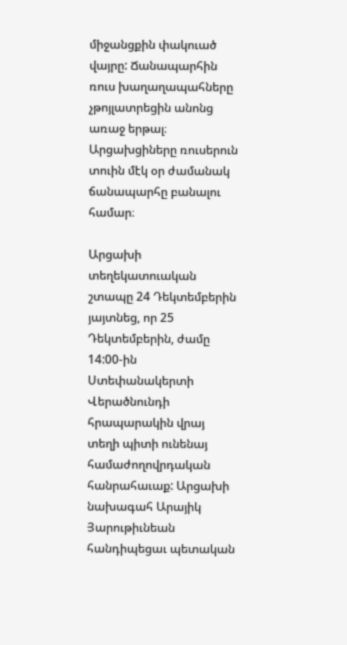միջանցքին փակուած վայրը: Ճանապարհին ռուս խաղաղապահները չթոյլատրեցին անոնց առաջ երթալ։ Արցախցիները ռուսերուն տուին մէկ օր ժամանակ ճանապարհը բանալու համար։

Արցախի տեղեկատուական շտապը 24 Դեկտեմբերին յայտնեց, որ 25 Դեկտեմբերին, ժամը 14:00-ին Ստեփանակերտի Վերածնունդի հրապարակին վրայ տեղի պիտի ունենայ համաժողովրդական հանրահաւաք: Արցախի նախագահ Արայիկ Յարութիւնեան հանդիպեցաւ պետական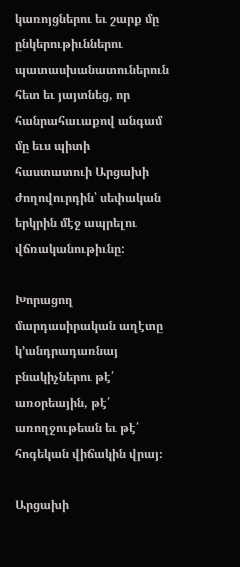կառոյցներու եւ շարք մը ընկերութիւններու պատասխանատուներուն հետ եւ յայտնեց, որ հանրահաւաքով անգամ մը եւս պիտի հաստատուի Արցախի ժողովուրդին՝ սեփական երկրին մէջ ապրելու վճռականութիւնը:

Խորացող մարդասիրական աղէտը կ’անդրադառնայ բնակիչներու թէ՛ առօրեային, թէ՛ առողջութեան եւ թէ՛ հոգեկան վիճակին վրայ։

Արցախի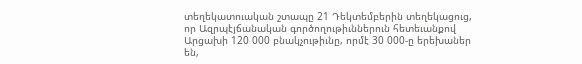տեղեկատուական շտապը 21 Դեկտեմբերին տեղեկացուց, որ Ազրպէյճանական գործողութիւններուն հետեւանքով Արցախի 120 000 բնակչութիւնը, որմէ 30 000-ը երեխաներ են,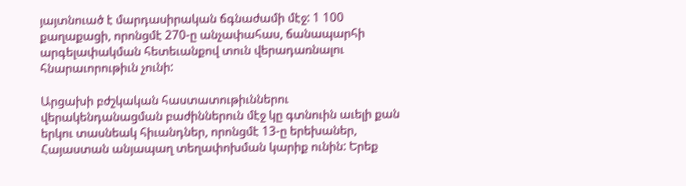յայտնուած է մարդասիրական ճգնաժամի մէջ: 1 100 քաղաքացի, որոնցմէ 270-ը անչափահաս, ճանապարհի արգելափակման հետեւանքով տուն վերադառնալու հնարաւորութիւն չունի:

Արցախի բժշկական հաստատութիւններու վերակենդանացման բաժիններուն մէջ կը գտնուին աւելի քան երկու տասնեակ հիւանդներ, որոնցմէ 13-ը երեխաներ, Հայաստան անյապաղ տեղափոխման կարիք ունին: Երեք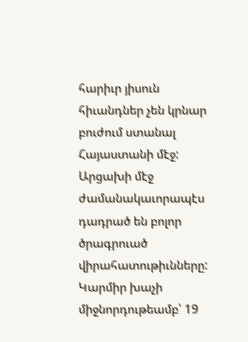հարիւր յիսուն հիւանդներ չեն կրնար բուժում ստանալ Հայաստանի մէջ: Արցախի մէջ ժամանակաւորապէս դադրած են բոլոր ծրագրուած վիրահատութիւնները: Կարմիր խաչի միջնորդութեամբ՝ 19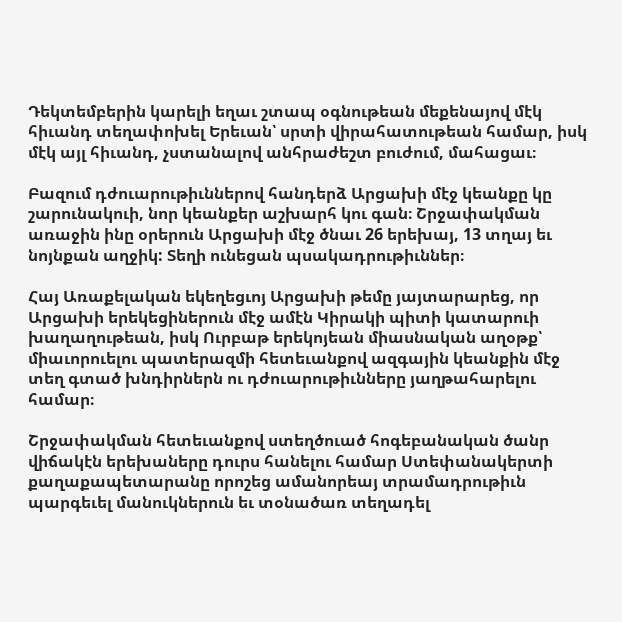Դեկտեմբերին կարելի եղաւ շտապ օգնութեան մեքենայով մէկ հիւանդ տեղափոխել Երեւան՝ սրտի վիրահատութեան համար, իսկ մէկ այլ հիւանդ, չստանալով անհրաժեշտ բուժում, մահացաւ։

Բազում դժուարութիւններով հանդերձ Արցախի մէջ կեանքը կը շարունակուի, նոր կեանքեր աշխարհ կու գան։ Շրջափակման առաջին ինը օրերուն Արցախի մէջ ծնաւ 26 երեխայ, 13 տղայ եւ նոյնքան աղջիկ: Տեղի ունեցան պսակադրութիւններ։

Հայ Առաքելական եկեղեցւոյ Արցախի թեմը յայտարարեց, որ Արցախի երեկեցիներուն մէջ ամէն Կիրակի պիտի կատարուի խաղաղութեան, իսկ Ուրբաթ երեկոյեան միասնական աղօթք՝ միաւորուելու պատերազմի հետեւանքով ազգային կեանքին մէջ տեղ գտած խնդիրներն ու դժուարութիւնները յաղթահարելու համար։

Շրջափակման հետեւանքով ստեղծուած հոգեբանական ծանր վիճակէն երեխաները դուրս հանելու համար Ստեփանակերտի քաղաքապետարանը որոշեց ամանորեայ տրամադրութիւն պարգեւել մանուկներուն եւ տօնածառ տեղադել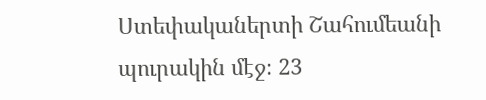Ստեփականերտի Շահումեանի պուրակին մէջ։ 23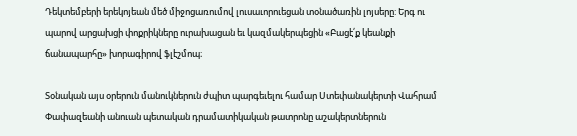Դեկտեմբերի երեկոյեան մեծ միջոցառումով լուսաւորուեցան տօնածառին լոյսերը: Երգ ու պարով արցախցի փոքրիկները ուրախացան եւ կազմակերպեցին «Բացէ՛ք կեանքի ճանապարհը» խորագիրով ֆլէշմոպ։

Տօնական այս օրերուն մանուկներուն ժպիտ պարգեւելու համար Ստեփանակերտի Վահրամ Փափազեանի անուան պետական դրամատիկական թատրոնը աշակերտներուն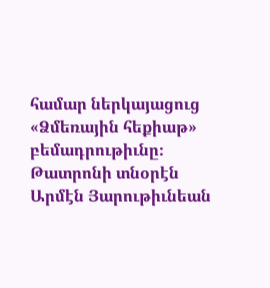համար ներկայացուց «Ձմեռային հեքիաթ» բեմադրութիւնը։ Թատրոնի տնօրէն Արմէն Յարութիւնեան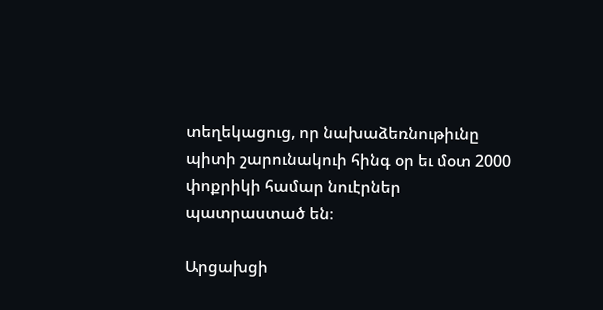տեղեկացուց, որ նախաձեռնութիւնը պիտի շարունակուի հինգ օր եւ մօտ 2000 փոքրիկի համար նուէրներ պատրաստած են։

Արցախցի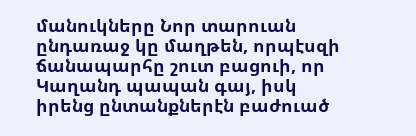մանուկները Նոր տարուան ընդառաջ կը մաղթեն, որպէսզի ճանապարհը շուտ բացուի, որ Կաղանդ պապան գայ, իսկ իրենց ընտանքներէն բաժուած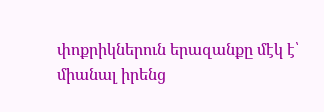փոքրիկներուն երազանքը մէկ է՝ միանալ իրենց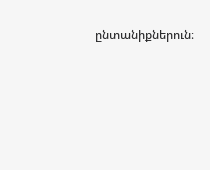ընտանիքներուն։